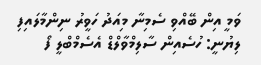ވަމީ އިން ބޭއްވި ސެމިނާ މިއަދު ހަވީރު ނިންމާލައިފި
ލިޔުނީ: ހުސެއިން ސާލިމްވާލްޑް އެސެމްބްލީ ފޯ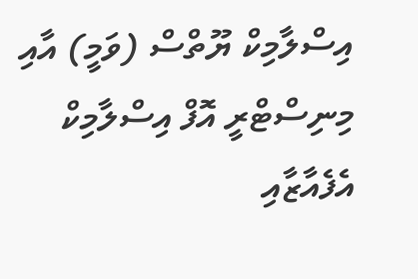އިސްލާމިކް ޔޫތްސް (ވަމީ) އާއި މިނިސްޓްރީ އޮފް އިސްލާމިކް އެފެއާޒާއި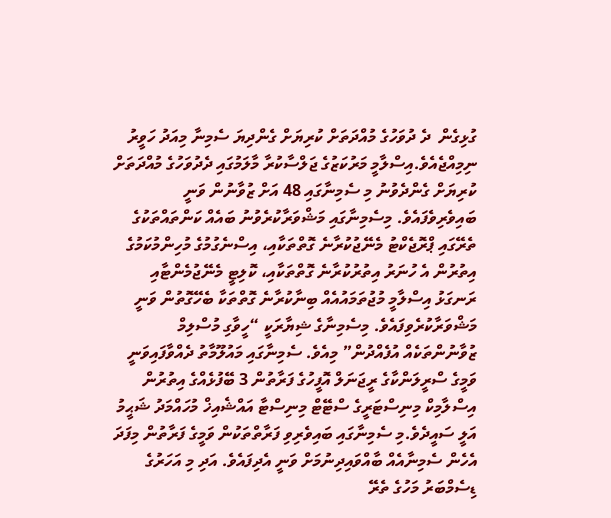ގުޅިގެން  ދެ ދުވަހުގެ މުއްދަތަށް ކުރިޔަށް ގެންދިޔަ ސެމިނާ މިއަދު ހަވީރު ނިމިއްޖެއެވެ.އިސްލާމީ މަރުކަޒުގެ ޖަލްސާކުރާ މާލަމުގައި ދެދުވަހުގެ މުއްދަތަށް ކުރިޔަށް ގެންދެވުނު މި ސެމިނާގައި 48 އަށް ޒުވާނުން ވަނީ ބައިވެރިވެފައެވެ. މިސެމިނާގައި މަޝްވަރާކުރެވުނު ބައެއް ކަންތައްތަކުގެ ތެރޭގައި ޕްރޮޖެކްޓު މެނޭޖުކުރާނެ ގޮތްތަކާއި، އިސްނެގުމުގެ މުހިންމުކަމުގެ އިތުރުން އެ ހުނަރު އިތުރުކުރާނެ ގޮތްތަކާއި، ކޮލިޓީ މެނޭޖުމެންޓާއި ރަނގަޅު އިސްލާމީ މުޖުތަމައުއެއް ބިނާކުރާނެ ގޮތްތަކާ ބެހޭގޮތުން ވަނީ މަޝްވަރާކުރެވިފައެވެ. މިސެމިނާގެ ޝިޔާރަކީ “ހީވާގި މުސްލިމް ޒުވާނުންތަކެއް އުފެއްދުން” މިއެވެ. ސެމިނާގައި މައުލޫމާތު ދެއްވާފައިވަނީ ވަމީގެ ސްރީލަންކާގެ ރީޖަނަލް އޮފީހުގެ ފަރާތުން 3 ބޭފުޅެއްގެ އިތުރުން އިސްލާމިކް މިނިސްޓަރީގެ ސްޓޭޓް މިނިސްޓާ އައްޝެއިޚް މުހައްމަދު ޝަޙީމު އަލީ ސައީދެވެ.މި ސެމިނާގައި ބައިވެރިވި ފަރާތްތަކުން ވަމީގެ ފަރާތުން މިފަދަ އެހެން ސެމިނާއެއް ބާއްވައިދިނުމަށް ވަނީ އެދިފައެވެ. އަދި މި އަހަރުގެ ޑިސެމްބަރު މަހުގެ ތެރޭ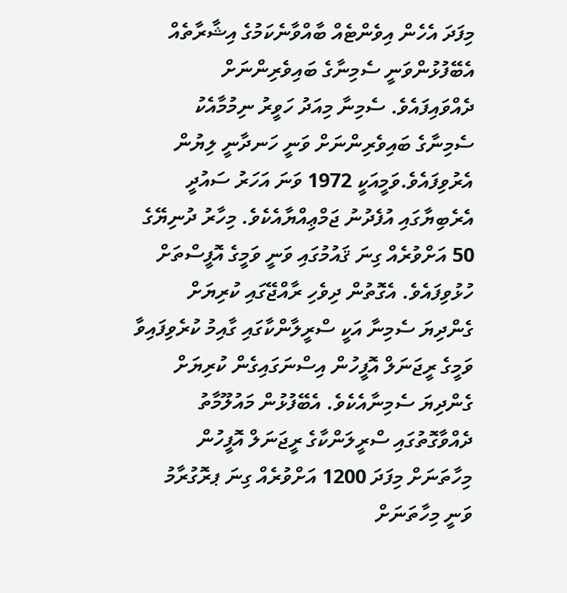މިފަދަ އެހެން އިވެންޓެއް ބާއްވާނެކަމުގެ އިޝާރާތެއް އެބޭފުޅުންވަނީ ސެމިނާގެ ބައިވެރިންނަށް ދެއްވައިފައެވެ. ސެމިނާ މިއަދު ހަވީރު ނިމުމާއެކު ސެމިނާގެ ބައިވެރިންނަށް ވަނީ ހަނދާނީ ލިޔުން އެރުވިފައެވެ.ވަމީއަކީ 1972 ވަނަ އަހަރު ސައުދީ އެރެބިޔާގައި އުފެދުނު ޖަމްޢިއްޔާއެކެވެ. މިހާރު ދުނިޔޭގެ 50 އަށްވުރެއް ގިނަ ޤައުމުގައި ވަނީ ވަމީގެ އޮފީސްތަށް ހުޅުވިފައެވެ. އެގޮތުން ދިވެހި ރާއްޖޭގައި ކުރިޔަށް ގެންދިޔަ ސެމިނާ އަކީ ސްރީލާންކާގައި ގާއިމު ކުރެވިފައިވާ ވަމީގެ ރީޖަނަލް އޮފީހުން އިސްނަގައިގެން ކުރިޔަށް ގެންދިޔަ ސެމިނާއެކެވެ. އެބޭފުޅުން މައުލޫމާތު ދެއްވާގޮތުގައި ސްރީލަންކާގެ ރީޖަނަލް އޮފީހުން މިހާތަނަށް މިފަދަ 1200 އަށްވުރެއް ގިނަ ޕރޮގުރާމު ވަނީ މިހާތަނަށް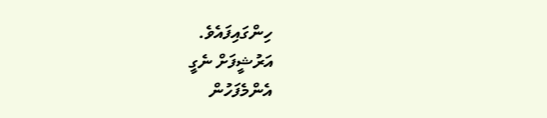ހިންގައިފައެވެ.
އަރުޝީފަށް ނެގީ
އެންމެފަހުން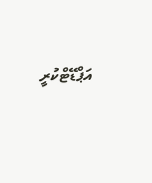އަޕްޑޭޓްކުރީ